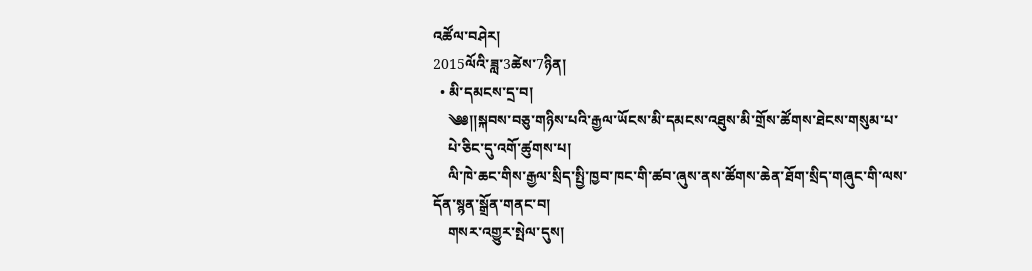འཚོལ་བཤེར།
2015ལོའི་ཟླ་3ཚེས་7ཉིན།
  • མི་དམངས་དྲ་བ།
    ༄༅།།སྐབས་བཅུ་གཉིས་པའི་རྒྱལ་ཡོངས་མི་དམངས་འཐུས་མི་གྲོས་ཚོགས་ཐེངས་གསུམ་པ་
    པེ་ཅིང་དུ་འགོ་ཚུགས་པ།
    ལི་ཁེ་ཆང་གིས་རྒྱལ་སྲིད་སྤྱི་ཁྱབ་ཁང་གི་ཚབ་ཞུས་ནས་ཚོགས་ཆེན་ཐོག་སྲིད་གཞུང་གི་ལས་དོན་སྙན་སྒྲོན་གནང་བ།
    གསར་འགྱུར་སྤེལ་དུས།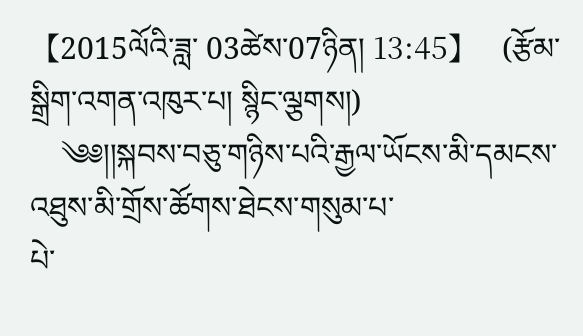【2015ལོའི་ཟླ་ 03ཚེས་07ཉིན། 13:45】   (རྩོམ་སྒྲིག་འགན་འཁུར་པ། སྙིང་ལྕགས།)
    ༄༅།།སྐབས་བཅུ་གཉིས་པའི་རྒྱལ་ཡོངས་མི་དམངས་འཐུས་མི་གྲོས་ཚོགས་ཐེངས་གསུམ་པ་
པེ་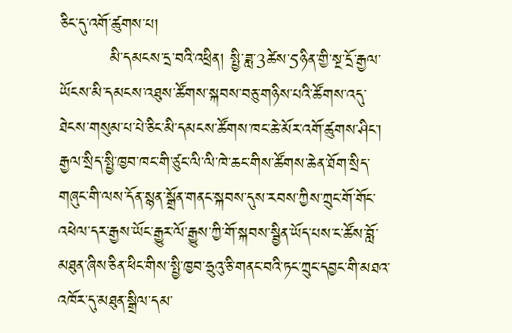ཅིང་དུ་འགོ་ཚུགས་པ།
         མི་དམངས་དྲ་བའི་འཕྲིན། སྤྱི་ཟླ་3ཚེས་5ཉིན་གྱི་སྔ་དྲོ་རྒྱལ་ཡོངས་མི་དམངས་འཐུས་ཚོགས་སྐབས་བཅུ་གཉིས་པའི་ཚོགས་འདུ་ཐེངས་གསུམ་པ་པེ་ཅིང་མི་དམངས་ཚོགས་ཁང་ཆེ་མོར་འགོ་ཚུགས་ཤིང་། རྒྱལ་སྲིད་སྤྱི་ཁྱབ་ཁང་གི་ཙུང་ལི་ལི་ཁེ་ཆང་གིས་ཚོགས་ཆེན་ཐོག་སྲིད་གཞུང་གི་ལས་དོན་སྙན་སྒྲོན་གནང་སྐབས་དུས་རབས་ཀྱིས་ཀྲུང་གོ་གོང་འཕེལ་དར་རྒྱས་ཡོང་རྒྱུར་ལོ་རྒྱུས་ཀྱི་གོ་སྐབས་སྦྱིན་ཡོད་པས་ང་ཚོས་བློ་མཐུན་ཞིས་ཅིན་ཕིང་གིས་སྤྱི་ཁྱབ་ཧྲུའུ་ཅི་གནང་བའི་ཏང་ཀྲུང་དབྱང་གི་མཐའ་འཁོར་དུ་མཐུན་སྒྲིལ་དམ་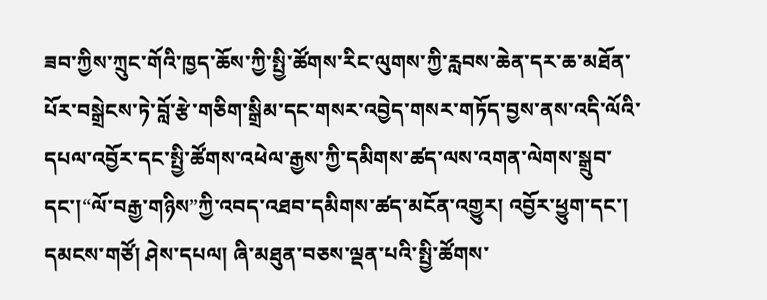ཟབ་ཀྱིས་ཀྲུང་གོའི་ཁྱད་ཆོས་ཀྱི་སྤྱི་ཚོགས་རིང་ལུགས་ཀྱི་རླབས་ཆེན་དར་ཆ་མཐོན་པོར་བསྒྲེངས་ཏེ་བློ་རྩེ་གཅིག་སྒྲིམ་དང་གསར་འབྱེད་གསར་གཏོད་བྱས་ནས་འདི་ལོའི་དཔལ་འབྱོར་དང་སྤྱི་ཚོགས་འཕེལ་རྒྱས་ཀྱི་དམིགས་ཚད་ལས་འགན་ལེགས་སྒྲུབ་དང་།“ལོ་བརྒྱ་གཉིས”ཀྱི་འབད་འཐབ་དམིགས་ཚད་མངོན་འགྱུར། འབྱོར་ཕྱུག་དང་། དམངས་གཙོ། ཤེས་དཔལ། ཞི་མཐུན་བཅས་ལྡན་པའི་སྤྱི་ཚོགས་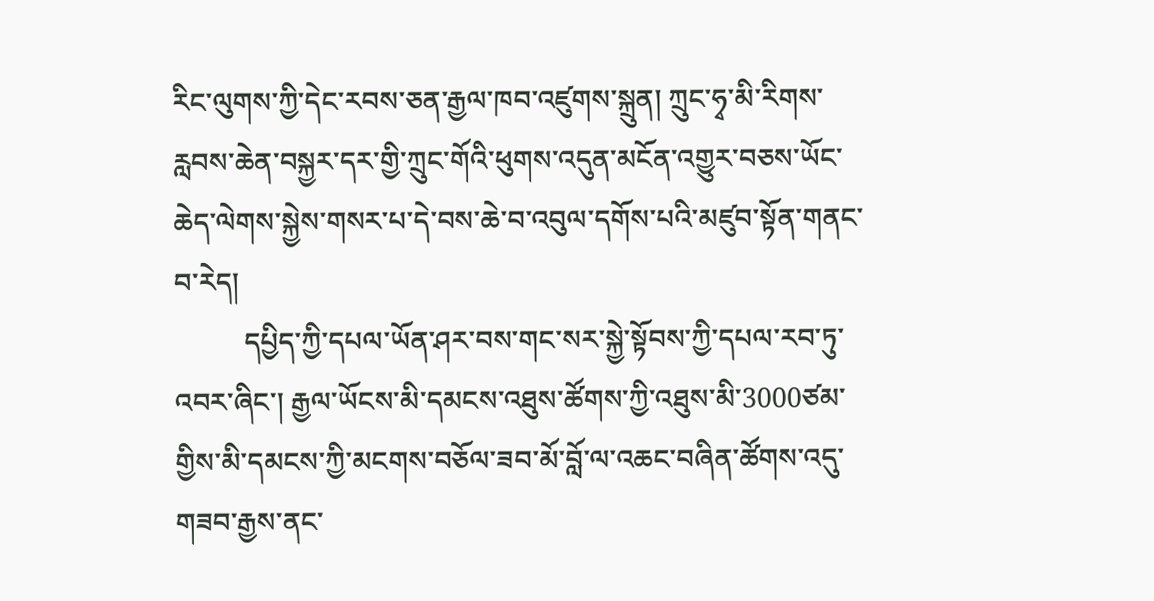རིང་ལུགས་ཀྱི་དེང་རབས་ཅན་རྒྱལ་ཁབ་འཛུགས་སྐྲུན། ཀྲུང་ཧྭ་མི་རིགས་རླབས་ཆེན་བསྐྱར་དར་གྱི་ཀྲུང་གོའི་ཕུགས་འདུན་མངོན་འགྱུར་བཅས་ཡོང་ཆེད་ལེགས་སྐྱེས་གསར་པ་དེ་བས་ཆེ་བ་འབུལ་དགོས་པའི་མཛུབ་སྟོན་གནང་བ་རེད།
          དཔྱིད་ཀྱི་དཔལ་ཡོན་ཤར་བས་གང་སར་སྐྱེ་སྟོབས་ཀྱི་དཔལ་རབ་ཏུ་འབར་ཞིང་། རྒྱལ་ཡོངས་མི་དམངས་འཐུས་ཚོགས་ཀྱི་འཐུས་མི་3000ཙམ་གྱིས་མི་དམངས་ཀྱི་མངགས་བཅོལ་ཟབ་མོ་བློ་ལ་འཆང་བཞིན་ཚོགས་འདུ་གཟབ་རྒྱས་ནང་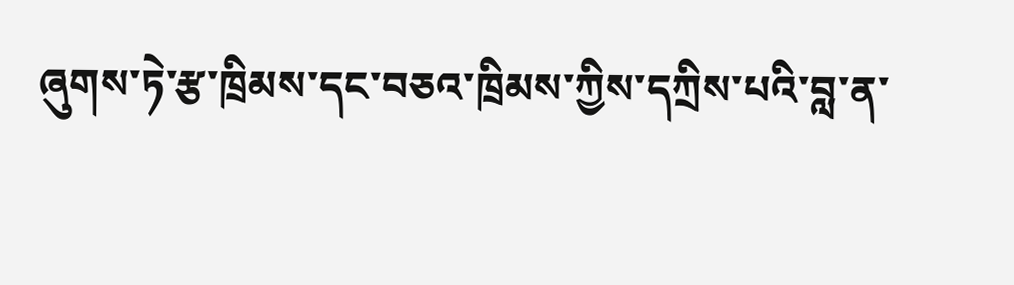ཞུགས་ཏེ་རྩ་ཁྲིམས་དང་བཅའ་ཁྲིམས་ཀྱིས་དཀྲིས་པའི་བླ་ན་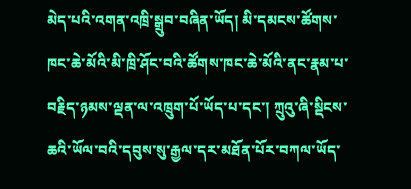མེད་པའི་འགན་འཁྲི་སྒྲུབ་བཞིན་ཡོད། མི་དམངས་ཚོགས་ཁང་ཆེ་མོའི་མི་ཁྲི་ཤོང་བའི་ཚོགས་ཁང་ཆེ་མོའི་ནང་རྣམ་པ་བརྗིད་ཉམས་ལྡན་ལ་འཁྲུག་པོ་ཡོད་པ་དང་། ཀྲུའུ་ཞི་སྡིངས་ཆའི་ཡོལ་བའི་དབུས་སུ་རྒྱལ་དར་མཐོན་པོར་བཀལ་ཡོད་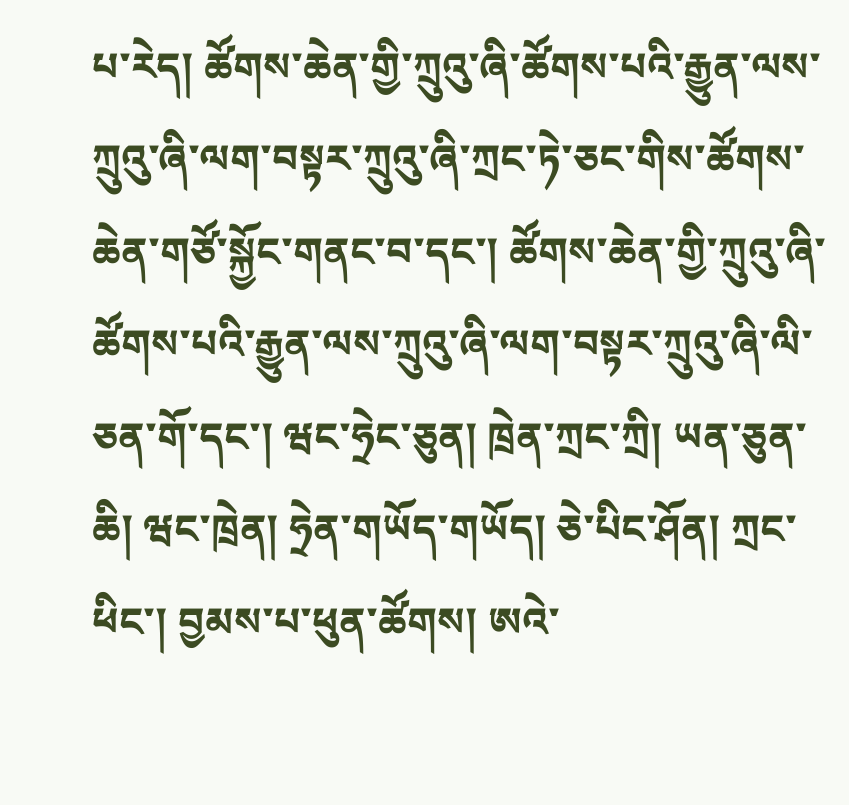པ་རེད། ཚོགས་ཆེན་གྱི་ཀྲུའུ་ཞི་ཚོགས་པའི་རྒྱུན་ལས་ཀྲུའུ་ཞི་ལག་བསྟར་ཀྲུའུ་ཞི་ཀྲང་ཏེ་ཅང་གིས་ཚོགས་ཆེན་གཙོ་སྐྱོང་གནང་བ་དང་། ཚོགས་ཆེན་གྱི་ཀྲུའུ་ཞི་ཚོགས་པའི་རྒྱུན་ལས་ཀྲུའུ་ཞི་ལག་བསྟར་ཀྲུའུ་ཞི་ལི་ཅན་གོ་དང་། ཝང་ཧྲེང་ཅུན། ཁྲེན་ཀྲང་ཀྲི། ཡན་ཅུན་ཆི། ཝང་ཁྲེན། ཧྲེན་གཡོད་གཡོད། ཅེ་པིང་ཤོན། ཀྲང་ཕིང་། བྱམས་པ་ཕུན་ཚོགས། ཨའེ་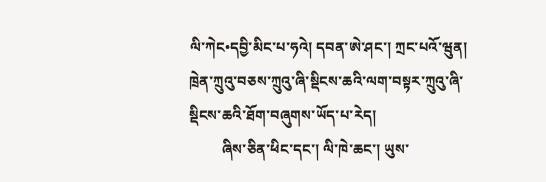ལི་ཀེང•དབྱི་མིང་པ་ཧའེ། དབན་ཨེ་ཤང་། ཀྲང་པའོ་ཝུན། ཁྲེན་ཀྲུའུ་བཅས་ཀྲུའུ་ཞི་སྡིངས་ཆའི་ལག་བསྟར་ཀྲུའུ་ཞི་སྡིངས་ཆའི་ཐོག་བཞུགས་ཡོད་པ་རེད།
         ཞིས་ཅིན་ཕིང་དང་། ལི་ཁེ་ཆང་། ཡུས་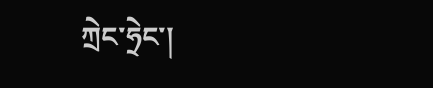ཀྲེང་ཧྲེང་།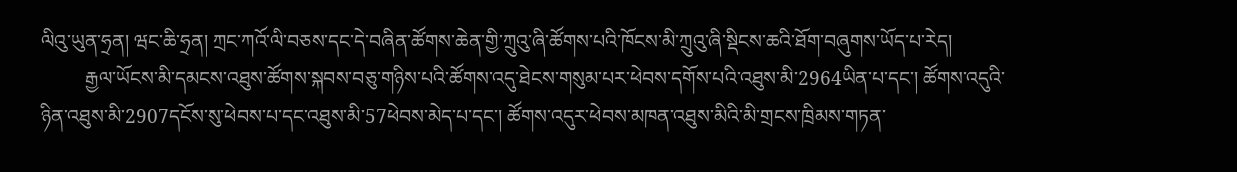ལིའུ་ཡུན་ཧྲན། ཝང་ཆི་ཧྲན། ཀྲང་ཀའོ་ལི་བཅས་དང་དེ་བཞིན་ཚོགས་ཆེན་གྱི་ཀྲུའུ་ཞི་ཚོགས་པའི་ཁོངས་མི་ཀྲུའུ་ཞི་སྡིངས་ཆའི་ཐོག་བཞུགས་ཡོད་པ་རེད།
         རྒྱལ་ཡོངས་མི་དམངས་འཐུས་ཚོགས་སྐབས་བཅུ་གཉིས་པའི་ཚོགས་འདུ་ཐེངས་གསུམ་པར་ཕེབས་དགོས་པའི་འཐུས་མི་2964ཡིན་པ་དང་། ཚོགས་འདུའི་ཉིན་འཐུས་མི་2907དངོས་སུ་ཕེབས་པ་དང་འཐུས་མི་57ཕེབས་མེད་པ་དང་། ཚོགས་འདུར་ཕེབས་མཁན་འཐུས་མིའི་མི་གྲངས་ཁྲིམས་གཏན་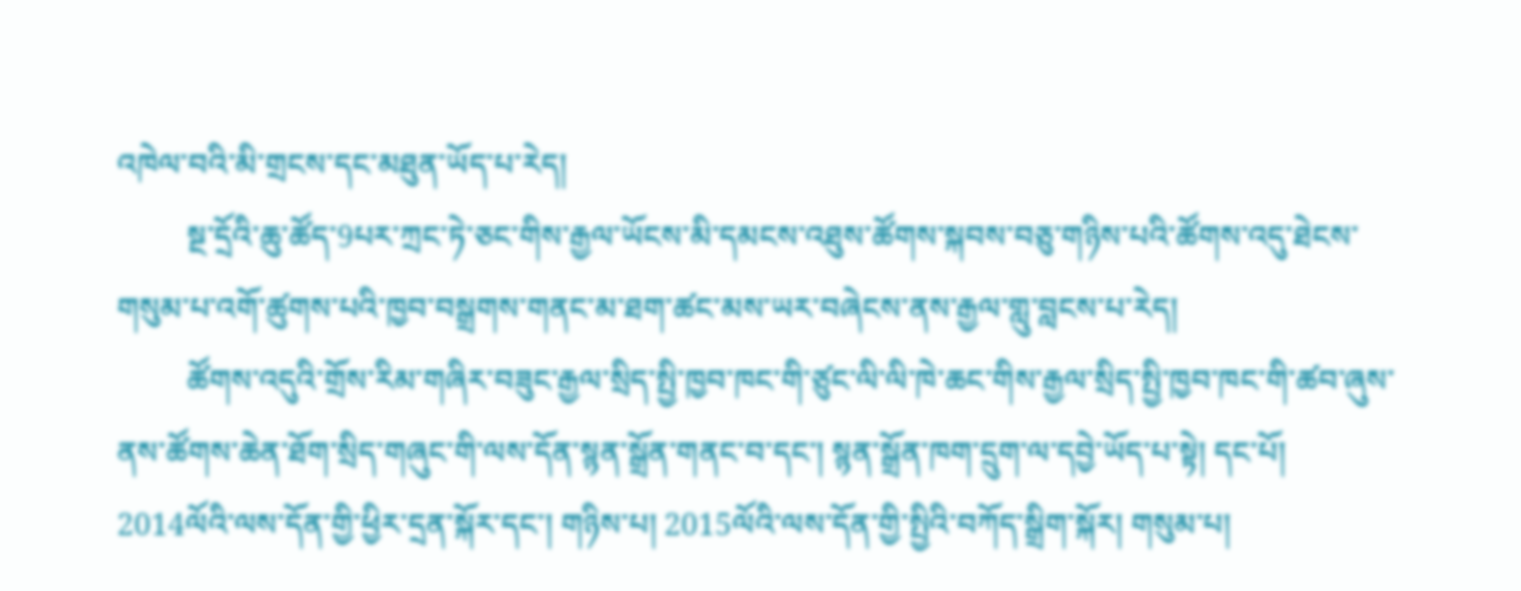འཁེལ་བའི་མི་གྲངས་དང་མཐུན་ཡོད་པ་རེད།
         སྔ་དྲོའི་ཆུ་ཚོད་9པར་ཀྲང་ཏེ་ཅང་གིས་རྒྱལ་ཡོངས་མི་དམངས་འཐུས་ཚོགས་སྐབས་བཅུ་གཉིས་པའི་ཚོགས་འདུ་ཐེངས་གསུམ་པ་འགོ་ཚུགས་པའི་ཁྱབ་བསྒྲགས་གནང་མ་ཐག་ཚང་མས་ཡར་བཞེངས་ནས་རྒྱལ་གླུ་བླངས་པ་རེད།
         ཚོགས་འདུའི་གྲོས་རིམ་གཞིར་བཟུང་རྒྱལ་སྲིད་སྤྱི་ཁྱབ་ཁང་གི་ཙུང་ལི་ལི་ཁེ་ཆང་གིས་རྒྱལ་སྲིད་སྤྱི་ཁྱབ་ཁང་གི་ཚབ་ཞུས་ནས་ཚོགས་ཆེན་ཐོག་སྲིད་གཞུང་གི་ལས་དོན་སྙན་སྒྲོན་གནང་བ་དང་། སྙན་སྒྲོན་ཁག་དྲུག་ལ་དབྱེ་ཡོད་པ་སྟེ། དང་པོ། 2014ལོའི་ལས་དོན་གྱི་ཕྱིར་དྲན་སྐོར་དང་། གཉིས་པ། 2015ལོའི་ལས་དོན་གྱི་སྤྱིའི་བཀོད་སྒྲིག་སྐོར། གསུམ་པ།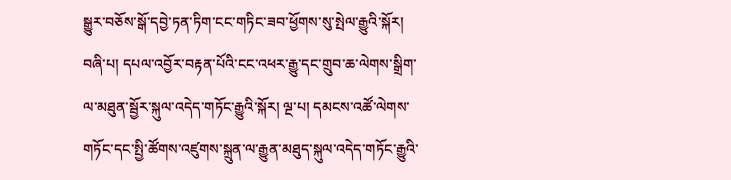སྒྱུར་བཅོས་སྒོ་དབྱེ་ཏན་ཏིག་ངང་གཏིང་ཟབ་ཕྱོགས་སུ་སྤེལ་རྒྱུའི་སྐོར། བཞི་པ། དཔལ་འབྱོར་བརྟན་པོའི་ངང་འཕར་རྒྱུ་དང་གྲུབ་ཆ་ལེགས་སྒྲིག་ལ་མཐུན་སྦྱོར་སྐུལ་འདེད་གཏོང་རྒྱུའི་སྐོར། ལྔ་པ། དམངས་འཚོ་ལེགས་གཏོང་དང་སྤྱི་ཚོགས་འཛུགས་སྐྲུན་ལ་རྒྱུན་མཐུད་སྐུལ་འདེད་གཏོང་རྒྱུའི་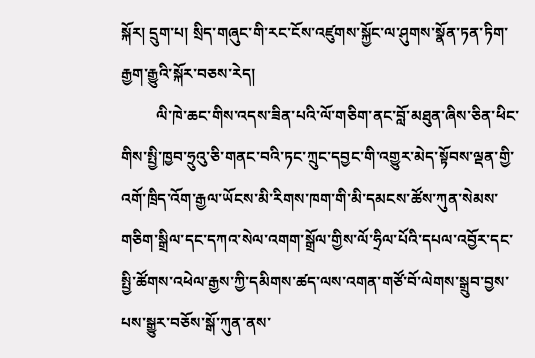སྐོར། དྲུག་པ། སྲིད་གཞུང་གི་རང་ངོས་འཛུགས་སྐྱོང་ལ་ཤུགས་སྣོན་ཏན་ཏིག་རྒྱག་རྒྱུའི་སྐོར་བཅས་རེད།
         ལི་ཁེ་ཆང་གིས་འདས་ཟིན་པའི་ལོ་གཅིག་ནང་བློ་མཐུན་ཞིས་ཅིན་ཕིང་གིས་སྤྱི་ཁྱབ་ཧྲུའུ་ཅི་གནང་བའི་ཏང་ཀྲུང་དབྱང་གི་འགྱུར་མེད་སྟོབས་ལྡན་གྱི་འགོ་ཁྲིད་འོག་རྒྱལ་ཡོངས་མི་རིགས་ཁག་གི་མི་དམངས་ཚོས་ཀུན་སེམས་གཅིག་སྒྲིལ་དང་དཀའ་སེལ་འགག་སྒྲོལ་གྱིས་ལོ་ཧྲིལ་པོའི་དཔལ་འབྱོར་དང་སྤྱི་ཚོགས་འཕེལ་རྒྱས་ཀྱི་དམིགས་ཚད་ལས་འགན་གཙོ་བོ་ལེགས་སྒྲུབ་བྱས་པས་སྒྱུར་བཅོས་སྒོ་ཀུན་ནས་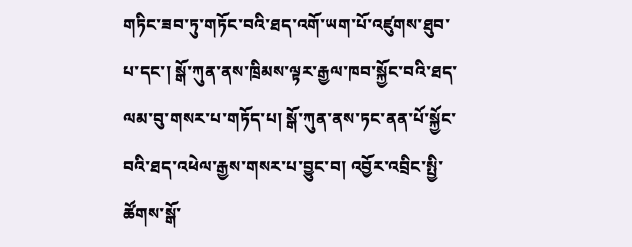གཏིང་ཟབ་ཏུ་གཏོང་བའི་ཐད་འགོ་ཡག་པོ་འཛུགས་ཐུབ་པ་དང་། སྒོ་ཀུན་ནས་ཁྲིམས་ལྟར་རྒྱལ་ཁབ་སྐྱོང་བའི་ཐད་ལམ་བུ་གསར་པ་གཏོད་པ། སྒོ་ཀུན་ནས་ཏང་ནན་པོ་སྐྱོང་བའི་ཐད་འཕེལ་རྒྱས་གསར་པ་བྱུང་བ། འབྱོར་འབྲིང་སྤྱི་ཚོགས་སྒོ་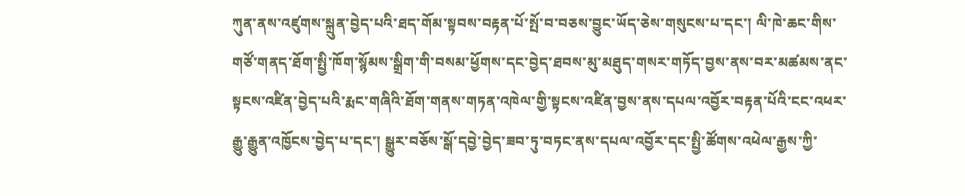ཀུན་ནས་འཛུགས་སྐྲུན་བྱེད་པའི་ཐད་གོམ་སྟབས་བརྟན་པོ་སྤོ་བ་བཅས་བྱུང་ཡོད་ཅེས་གསུངས་པ་དང་། ལི་ཁེ་ཆང་གིས་གཙོ་གནད་ཐོག་སྤྱི་ཁོག་སྙོམས་སྒྲིག་གི་བསམ་ཕྱོགས་དང་བྱེད་ཐབས་མུ་མཐུད་གསར་གཏོད་བྱས་ནས་བར་མཚམས་ནང་སྟངས་འཛིན་བྱེད་པའི་རྨང་གཞིའི་ཐོག་གནས་གཏན་འཁེལ་གྱི་སྟངས་འཛིན་བྱས་ནས་དཔལ་འབྱོར་བརྟན་པོའི་ངང་འཕར་རྒྱུ་རྒྱུན་འཁྱོངས་བྱེད་པ་དང་། སྒྱུར་བཅོས་སྒོ་དབྱེ་བྱེད་ཟབ་ཏུ་བཏང་ནས་དཔལ་འབྱོར་དང་སྤྱི་ཚོགས་འཕེལ་རྒྱས་ཀྱི་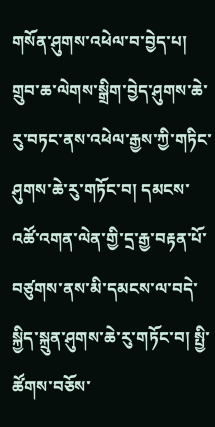གསོན་ཤུགས་འཕེལ་བ་བྱེད་པ། གྲུབ་ཆ་ལེགས་སྒྲིག་བྱེད་ཤུགས་ཆེ་རུ་བཏང་ནས་འཕེལ་རྒྱས་ཀྱི་གཏིང་ཤུགས་ཆེ་རུ་གཏོང་བ། དམངས་འཚོ་འགན་ལེན་གྱི་དྲ་རྒྱ་བརྟན་པོ་བཙུགས་ནས་མི་དམངས་ལ་བདེ་སྐྱིད་སྐྲུན་ཤུགས་ཆེ་རུ་གཏོང་བ། སྤྱི་ཚོགས་བཅོས་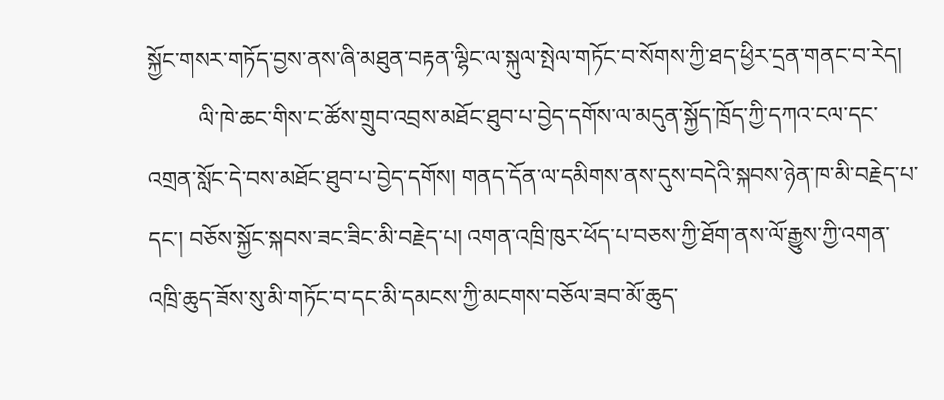སྐྱོང་གསར་གཏོད་བྱས་ནས་ཞི་མཐུན་བརྟན་ལྷིང་ལ་སྐུལ་སྤེལ་གཏོང་བ་སོགས་ཀྱི་ཐད་ཕྱིར་དྲན་གནང་བ་རེད།
         ལི་ཁེ་ཆང་གིས་ང་ཚོས་གྲུབ་འབྲས་མཐོང་ཐུབ་པ་བྱེད་དགོས་ལ་མདུན་སྐྱོད་ཁྲོད་ཀྱི་དཀའ་ངལ་དང་འགྲན་སློང་དེ་བས་མཐོང་ཐུབ་པ་བྱེད་དགོས། གནད་དོན་ལ་དམིགས་ནས་དུས་བདེའི་སྐབས་ཉེན་ཁ་མི་བརྗེད་པ་དང་། བཅོས་སྐྱོང་སྐབས་ཟང་ཟིང་མི་བརྗེད་པ། འགན་འཁྲི་ཁུར་ཕོད་པ་བཅས་ཀྱི་ཐོག་ནས་ལོ་རྒྱུས་ཀྱི་འགན་འཁྲི་ཆུད་ཟོས་སུ་མི་གཏོང་བ་དང་མི་དམངས་ཀྱི་མངགས་བཅོལ་ཟབ་མོ་ཆུད་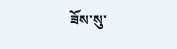ཟོས་སུ་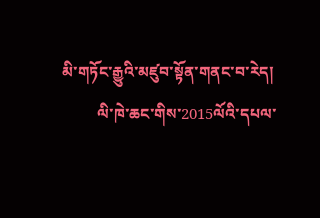མི་གཏོང་རྒྱུའི་མཛུབ་སྟོན་གནང་བ་རེད།
         ལི་ཁེ་ཆང་གིས་2015ལོའི་དཔལ་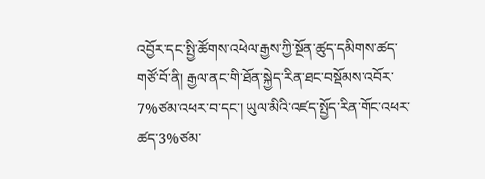འབྱོར་དང་སྤྱི་ཚོགས་འཕེལ་རྒྱས་ཀྱི་སྔོན་ཚུད་དམིགས་ཚད་གཙོ་བོ་ནི། རྒྱལ་ནང་གི་ཐོན་སྐྱེད་རིན་ཐང་བསྡོམས་འབོར་7%ཙམ་འཕར་བ་དང་། ཡུལ་མིའི་འཛད་སྤྱོད་རིན་གོང་འཕར་ཚད་3%ཙམ་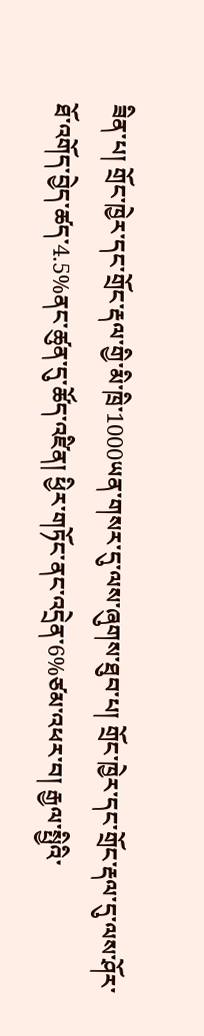ཟིན་པ། གྲོང་ཁྱེར་དང་གྲོང་རྡལ་གྱི་མི་ཁྲི་1000ཡན་གསར་དུ་ལས་ཞུགས་ཐུབ་པ། གྲོང་ཁྱེར་དང་གྲོང་རྡལ་དུ་ལས་ཤོར་ཐོ་འགོད་བྱེད་ཚད་4.5%ནང་ཚུན་དུ་ཚོད་འཛིན། ཕྱིར་གཏོང་ནང་འདྲེན་6%ཙམ་འཕར་བ། རྒྱལ་སྤྱིའི་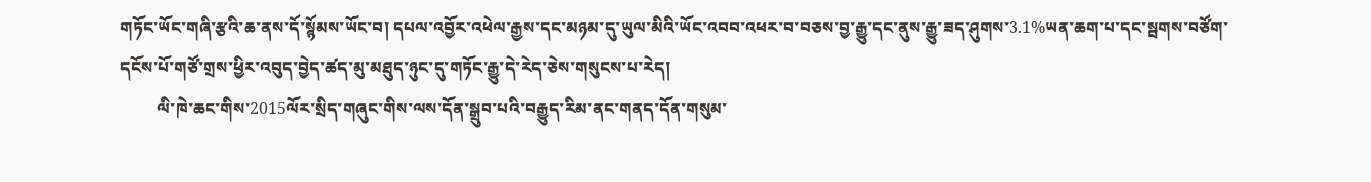གཏོང་ཡོང་གཞི་རྩའི་ཆ་ནས་དོ་སྙོམས་ཡོང་བ། དཔལ་འབྱོར་འཕེལ་རྒྱས་དང་མཉམ་དུ་ཡུལ་མིའི་ཡོང་འབབ་འཕར་བ་བཅས་བྱ་རྒྱུ་དང་ནུས་རྒྱུ་ཟད་ཤུགས་3.1%ཡན་ཆག་པ་དང་སྦགས་བཙོག་དངོས་པོ་གཙོ་གྲས་ཕྱིར་འབུད་བྱེད་ཚད་མུ་མཐུད་ཉུང་དུ་གཏོང་རྒྱུ་དེ་རེད་ཅེས་གསུངས་པ་རེད།
         ལི་ཁེ་ཆང་གིས་2015ལོར་སྲིད་གཞུང་གིས་ལས་དོན་སྒྲུབ་པའི་བརྒྱུད་རིམ་ནང་གནད་དོན་གསུམ་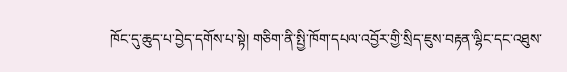ཁོང་དུ་ཆུད་པ་བྱེད་དགོས་པ་སྟེ། གཅིག་ནི་སྤྱི་ཁོག་དཔལ་འབྱོར་གྱི་སྲིད་ཇུས་བརྟན་ལྷིང་དང་འཐུས་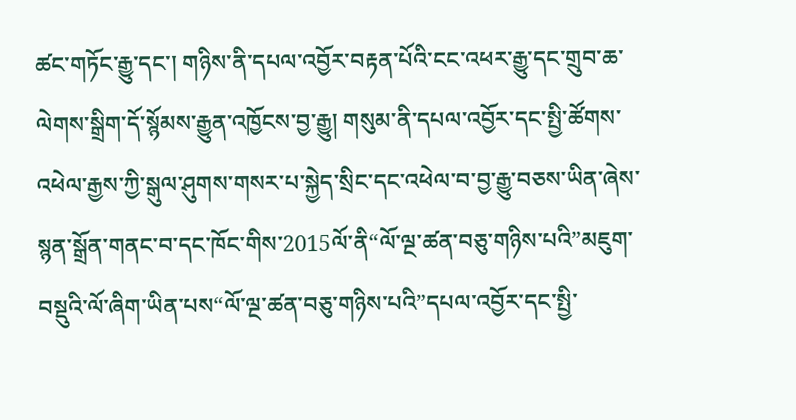ཚང་གཏོང་རྒྱུ་དང་། གཉིས་ནི་དཔལ་འབྱོར་བརྟན་པོའི་ངང་འཕར་རྒྱུ་དང་གྲུབ་ཆ་ལེགས་སྒྲིག་དོ་སྙོམས་རྒྱུན་འཁྱོངས་བྱ་རྒྱུ། གསུམ་ནི་དཔལ་འབྱོར་དང་སྤྱི་ཚོགས་འཕེལ་རྒྱས་ཀྱི་སྒུལ་ཤུགས་གསར་པ་སྐྱེད་སྲིང་དང་འཕེལ་བ་བྱ་རྒྱུ་བཅས་ཡིན་ཞེས་སྙན་སྒྲོན་གནང་བ་དང་ཁོང་གིས་2015ལོ་ནི“ལོ་ལྔ་ཚན་བཅུ་གཉིས་པའི”མཇུག་བསྡུའི་ལོ་ཞིག་ཡིན་པས“ལོ་ལྔ་ཚན་བཅུ་གཉིས་པའི”དཔལ་འབྱོར་དང་སྤྱི་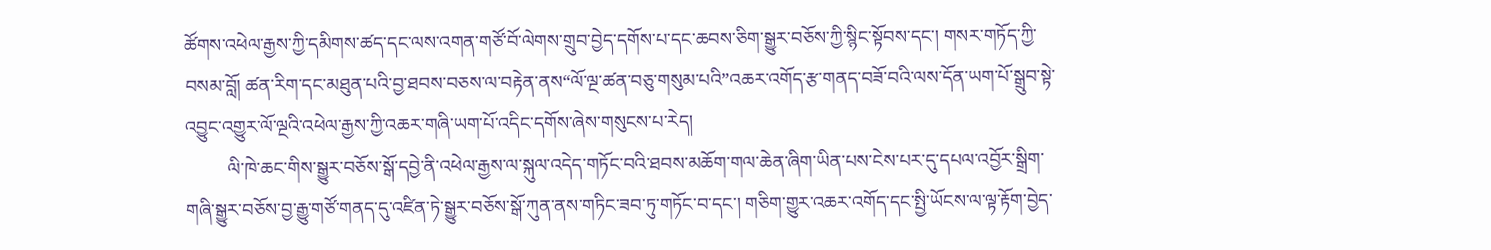ཚོགས་འཕེལ་རྒྱས་ཀྱི་དམིགས་ཚད་དང་ལས་འགན་གཙོ་བོ་ལེགས་གྲུབ་བྱེད་དགོས་པ་དང་ཆབས་ཅིག་སྒྱུར་བཅོས་ཀྱི་སྙིང་སྟོབས་དང་། གསར་གཏོད་ཀྱི་བསམ་བློ། ཚན་རིག་དང་མཐུན་པའི་བྱ་ཐབས་བཅས་ལ་བརྟེན་ནས“ལོ་ལྔ་ཚན་བཅུ་གསུམ་པའི”འཆར་འགོད་རྩ་གནད་བཟོ་བའི་ལས་དོན་ཡག་པོ་སྒྲུབ་སྟེ་འབྱུང་འགྱུར་ལོ་ལྔའི་འཕེལ་རྒྱས་ཀྱི་འཆར་གཞི་ཡག་པོ་འདིང་དགོས་ཞེས་གསུངས་པ་རེད།
         ལི་ཁེ་ཆང་གིས་སྒྱུར་བཅོས་སྒོ་དབྱེ་ནི་འཕེལ་རྒྱས་ལ་སྐུལ་འདེད་གཏོང་བའི་ཐབས་མཆོག་གལ་ཆེན་ཞིག་ཡིན་པས་ངེས་པར་དུ་དཔལ་འབྱོར་སྒྲིག་གཞི་སྒྱུར་བཅོས་བྱ་རྒྱུ་གཙོ་གནད་དུ་འཛིན་ཏེ་སྒྱུར་བཅོས་སྒོ་ཀུན་ནས་གཏིང་ཟབ་ཏུ་གཏོང་བ་དང་། གཅིག་གྱུར་འཆར་འགོད་དང་སྤྱི་ཡོངས་ལ་ལྟ་རྟོག་བྱེད་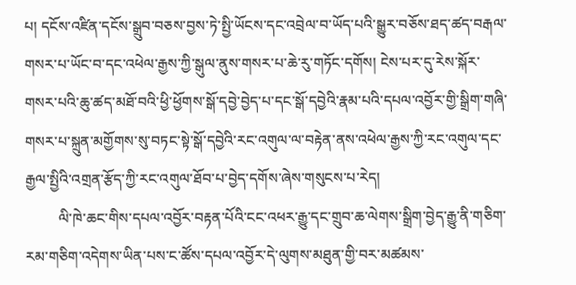པ། དངོས་འཛིན་དངོས་སྒྲུབ་བཅས་བྱས་ཏེ་སྤྱི་ཡོངས་དང་འབྲེལ་བ་ཡོད་པའི་སྒྱུར་བཅོས་ཐད་ཚད་བརྒལ་གསར་པ་ཡོང་བ་དང་འཕེལ་རྒྱས་ཀྱི་སྒུལ་ནུས་གསར་པ་ཆེ་རུ་གཏོང་དགོས། ངེས་པར་དུ་རེས་སྐོར་གསར་པའི་ཆུ་ཚད་མཐོ་བའི་ཕྱི་ཕྱོགས་སྒོ་དབྱེ་བྱེད་པ་དང་སྒོ་དབྱེའི་རྣམ་པའི་དཔལ་འབྱོར་གྱི་སྒྲིག་གཞི་གསར་པ་སྐྲུན་མགྱོགས་སུ་བཏང་སྟེ་སྒོ་དབྱེའི་རང་འགུལ་ལ་བརྟེན་ནས་འཕེལ་རྒྱས་ཀྱི་རང་འགུལ་དང་རྒྱལ་སྤྱིའི་འགྲན་རྩོད་ཀྱི་རང་འགུལ་ཐོབ་པ་བྱེད་དགོས་ཞེས་གསུངས་པ་རེད།
         ལི་ཁེ་ཆང་གིས་དཔལ་འབྱོར་བརྟན་པོའི་ངང་འཕར་རྒྱུ་དང་གྲུབ་ཆ་ལེགས་སྒྲིག་བྱེད་རྒྱུ་ནི་གཅིག་རམ་གཅིག་འདེགས་ཡིན་པས་ང་ཚོས་དཔལ་འབྱོར་དེ་ལུགས་མཐུན་གྱི་བར་མཚམས་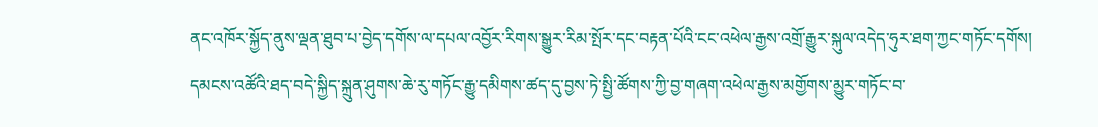ནང་འཁོར་སྐྱོད་ནུས་ལྡན་ཐུབ་པ་བྱེད་དགོས་ལ་དཔལ་འབྱོར་རིགས་སྒྱུར་རིམ་སྤོར་དང་བརྟན་པོའི་ངང་འཕེལ་རྒྱས་འགྲོ་རྒྱུར་སྐུལ་འདེད་ཧུར་ཐག་ཀྱང་གཏོང་དགོས། དམངས་འཚོའི་ཐད་བདེ་སྐྱིད་སྐྲུན་ཤུགས་ཆེ་རུ་གཏོང་རྒྱུ་དམིགས་ཚད་དུ་བྱས་ཏེ་སྤྱི་ཚོགས་ཀྱི་བྱ་གཞག་འཕེལ་རྒྱས་མགྱོགས་མྱུར་གཏོང་བ་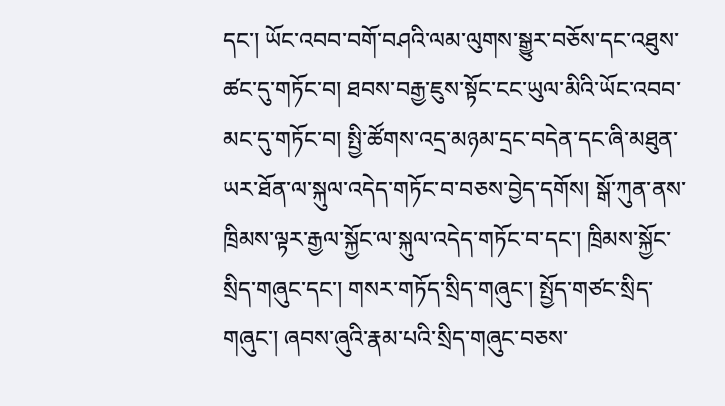དང་། ཡོང་འབབ་བགོ་བཤའི་ལམ་ལུགས་སྒྱུར་བཅོས་དང་འཐུས་ཚང་དུ་གཏོང་བ། ཐབས་བརྒྱ་ཇུས་སྟོང་ངང་ཡུལ་མིའི་ཡོང་འབབ་མང་དུ་གཏོང་བ། སྤྱི་ཚོགས་འདྲ་མཉམ་དྲང་བདེན་དང་ཞི་མཐུན་ཡར་ཐོན་ལ་སྐུལ་འདེད་གཏོང་བ་བཅས་བྱེད་དགོས། སྒོ་ཀུན་ནས་ཁྲིམས་ལྟར་རྒྱལ་སྐྱོང་ལ་སྐུལ་འདེད་གཏོང་བ་དང་། ཁྲིམས་སྐྱོང་སྲིད་གཞུང་དང་། གསར་གཏོད་སྲིད་གཞུང་། སྤྱོད་གཙང་སྲིད་གཞུང་། ཞབས་ཞུའི་རྣམ་པའི་སྲིད་གཞུང་བཅས་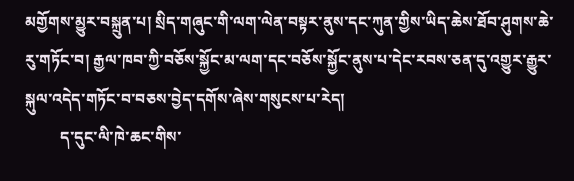མགྱོགས་མྱུར་བསྐྲུན་པ། སྲིད་གཞུང་གི་ལག་ལེན་བསྟར་ནུས་དང་ཀུན་གྱིས་ཡིད་ཆེས་ཐོབ་ཤུགས་ཆེ་རུ་གཏོང་བ། རྒྱལ་ཁབ་ཀྱི་བཅོས་སྐྱོང་མ་ལག་དང་བཅོས་སྐྱོང་ནུས་པ་དེང་རབས་ཅན་དུ་འགྱུར་རྒྱུར་སྐུལ་འདེད་གཏོང་བ་བཅས་བྱེད་དགོས་ཞེས་གསུངས་པ་རེད།
         ད་དུང་ལི་ཁེ་ཆང་གིས་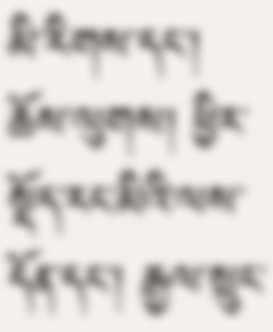མི་རིགས་དང་། ཆོས་ལུགས། ཕྱིར་སྡོད་རང་མིའི་ལས་དོན་དང་། རྒྱལ་སྲུང་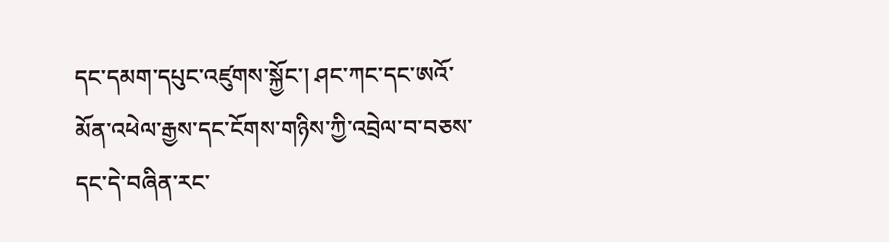དང་དམག་དཔུང་འཛུགས་སྐྱོང་། ཤང་ཀང་དང་ཨའོ་མོན་འཕེལ་རྒྱས་དང་ངོགས་གཉིས་ཀྱི་འབྲེལ་བ་བཅས་དང་དེ་བཞིན་རང་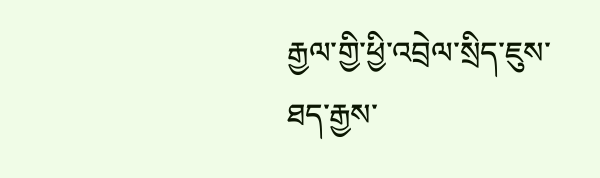རྒྱལ་གྱི་ཕྱི་འབྲེལ་སྲིད་ཇུས་ཐད་རྒྱས་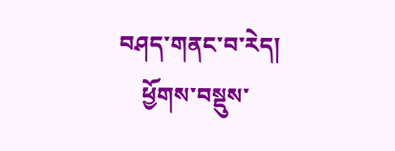བཤད་གནང་བ་རེད།
    ཕྱོགས་བསྡུས་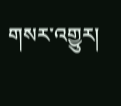གསར་འགྱུར།